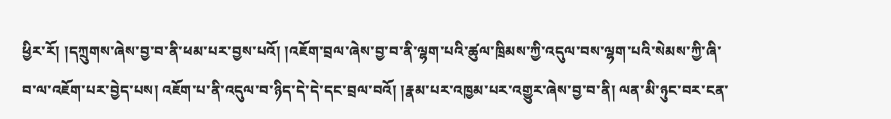ཕྱིར་རོ། །དཀྲུགས་ཞེས་བྱ་བ་ནི་ཕམ་པར་བྱས་པའོ། །འཇོག་བྲལ་ཞེས་བྱ་བ་ནི་ལྷག་པའི་ཚུལ་ཁྲིམས་ཀྱི་འདུལ་བས་ལྷག་པའི་སེམས་ཀྱི་ཞི་བ་ལ་འཇོག་པར་བྱེད་པས། འཇོག་པ་ནི་འདུལ་བ་ཉིད་དེ་དེ་དང་བྲལ་བའོ། །རྣམ་པར་འཁྱམ་པར་འགྱུར་ཞེས་བྱ་བ་ནི། ལན་མི་ཉུང་བར་ངན་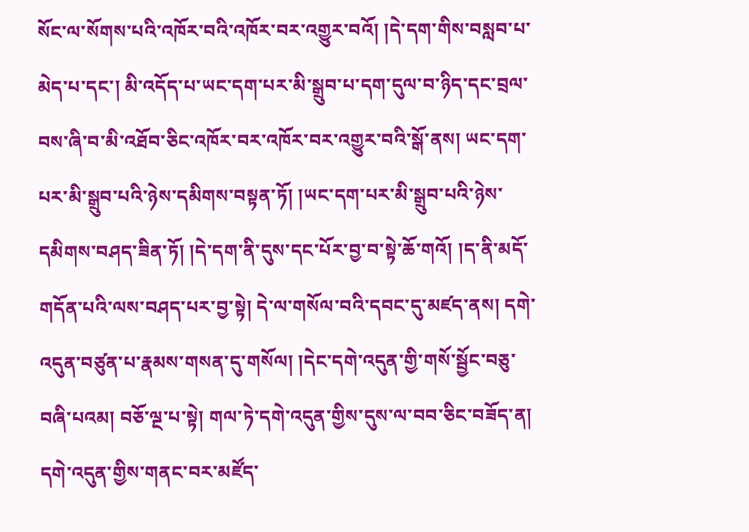སོང་ལ་སོགས་པའི་འཁོར་བའི་འཁོར་བར་འགྱུར་བའོ། །དེ་དག་གིས་བསླབ་པ་མེད་པ་དང་། མི་འདོད་པ་ཡང་དག་པར་མི་སྒྲུབ་པ་དག་དུལ་བ་ཉིད་དང་བྲལ་བས་ཞི་བ་མི་འཐོབ་ཅིང་འཁོར་བར་འཁོར་བར་འགྱུར་བའི་སྒོ་ནས། ཡང་དག་པར་མི་སྒྲུབ་པའི་ཉེས་དམིགས་བསྟན་ཏོ། །ཡང་དག་པར་མི་སྒྲུབ་པའི་ཉེས་དམིགས་བཤད་ཟིན་ཏོ། །དེ་དག་ནི་དུས་དང་པོར་བྱ་བ་སྟེ་ཆོ་གའོ། །ད་ནི་མདོ་གདོན་པའི་ལས་བཤད་པར་བྱ་སྟེ། དེ་ལ་གསོལ་བའི་དབང་དུ་མཛད་ནས། དགེ་འདུན་བཙུན་པ་རྣམས་གསན་དུ་གསོལ། །དེང་དགེ་འདུན་གྱི་གསོ་སྦྱོང་བཅུ་བཞི་པའམ། བཅོ་ལྔ་པ་སྟེ། གལ་ཏེ་དགེ་འདུན་གྱིས་དུས་ལ་བབ་ཅིང་བཟོད་ན། དགེ་འདུན་གྱིས་གནང་བར་མཛོད་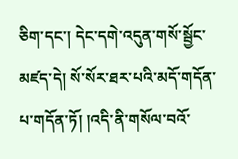ཅིག་དང་། དེང་དགེ་འདུན་གསོ་སྦྱོང་མཛད་དེ། སོ་སོར་ཐར་པའི་མདོ་གདོན་པ་གདོན་ཏོ། །འདི་ནི་གསོལ་བའོ་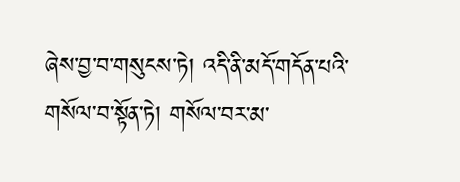ཞེས་བྱ་བ་གསུངས་ཏེ། འདི་ནི་མདོ་གདོན་པའི་གསོལ་བ་སྟོན་ཏེ། གསོལ་བར་མ་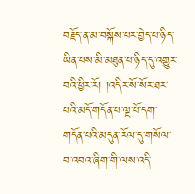བརྗོད་ན་མ་བསྐོས་པར་བྱེད་པ་ཉིད་ཡིན་པས་མི་མཐུན་པ་ཉིད་དུ་འགྱུར་བའི་ཕྱིར་རོ། །འདིར་སོ་སོར་ཐར་པའི་མདོ་གདོན་པ་ལྔ་པོ་དག་གདོན་པའི་མདུན་རོལ་དུ་གསོལ་བ་འབའ་ཞིག་གི་ལས་འདི་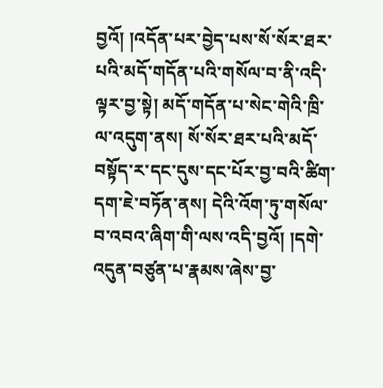བྱའོ། །འདོན་པར་བྱེད་པས་སོ་སོར་ཐར་པའི་མདོ་གདོན་པའི་གསོལ་བ་ནི་འདི་ལྟར་བྱ་སྟེ། མདོ་གདོན་པ་སེང་གེའི་ཁྲི་ལ་འདུག་ནས། སོ་སོར་ཐར་པའི་མདོ་བསྟོད་ར་དང་དུས་དང་པོར་བྱ་བའི་ཚིག་དག་ཇེ་བཏོན་ནས། དེའི་འོག་ཏུ་གསོལ་བ་འབའ་ཞིག་གི་ལས་འདི་བྱའོ། །དགེ་འདུན་བཙུན་པ་རྣམས་ཞེས་བྱ་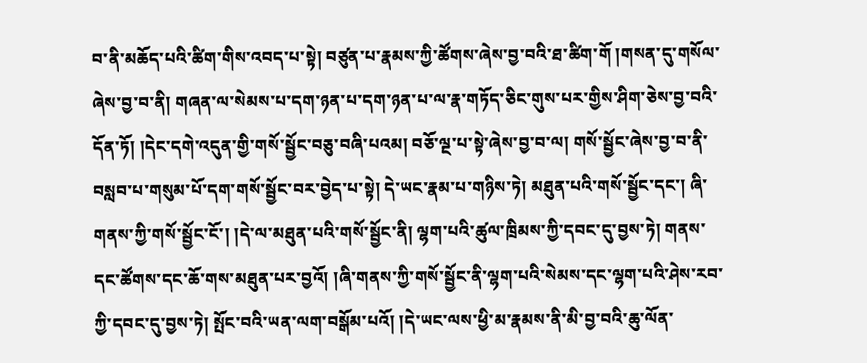བ་ནི་མཆོད་པའི་ཚིག་གིས་འབད་པ་སྟེ། བཙུན་པ་རྣམས་ཀྱི་ཚོགས་ཞེས་བྱ་བའི་ཐ་ཚིག་གོ །གསན་དུ་གསོལ་ཞེས་བྱ་བ་ནི། གཞན་ལ་སེམས་པ་དག་ཉན་པ་དག་ཉན་པ་ལ་རྣ་གཏོད་ཅིང་གུས་པར་གྱིས་ཤིག་ཅེས་བྱ་བའི་
དོན་ཏོ། །དེང་དགེ་འདུན་གྱི་གསོ་སྦྱོང་བཅུ་བཞི་པའམ། བཅོ་ལྔ་པ་སྟེ་ཞེས་བྱ་བ་ལ། གསོ་སྦྱོང་ཞེས་བྱ་བ་ནི་བསླབ་པ་གསུམ་པོ་དག་གསོ་སྦྱོང་བར་བྱེད་པ་སྟེ། དེ་ཡང་རྣམ་པ་གཉིས་ཏེ། མཐུན་པའི་གསོ་སྦྱོང་དང་། ཞི་གནས་ཀྱི་གསོ་སྦྱོང་ངོ་། །དེ་ལ་མཐུན་པའི་གསོ་སྦྱོང་ནི། ལྷག་པའི་ཚུལ་ཁྲིམས་ཀྱི་དབང་དུ་བྱས་ཏེ། གནས་དང་ཚོགས་དང་ཆོ་གས་མཐུན་པར་བྱའོ། །ཞི་གནས་ཀྱི་གསོ་སྦྱོང་ནི་ལྷག་པའི་སེམས་དང་ལྷག་པའི་ཤེས་རབ་ཀྱི་དབང་དུ་བྱས་ཏེ། སྤོང་བའི་ཡན་ལག་བསྒོམ་པའོ། །དེ་ཡང་ལས་ཕྱི་མ་རྣམས་ནི་མི་བྱ་བའི་ཆུ་ལོན་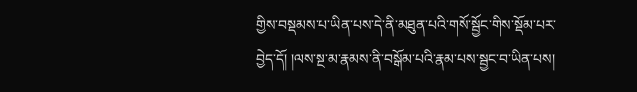གྱིས་བསྡམས་པ་ཡིན་པས་དེ་ནི་མཐུན་པའི་གསོ་སྦྱོང་གིས་སྡོམ་པར་བྱེད་དོ། །ལས་སྔ་མ་རྣམས་ནི་བསྒོམ་པའི་རྣམ་པས་སྦྱང་བ་ཡིན་པས།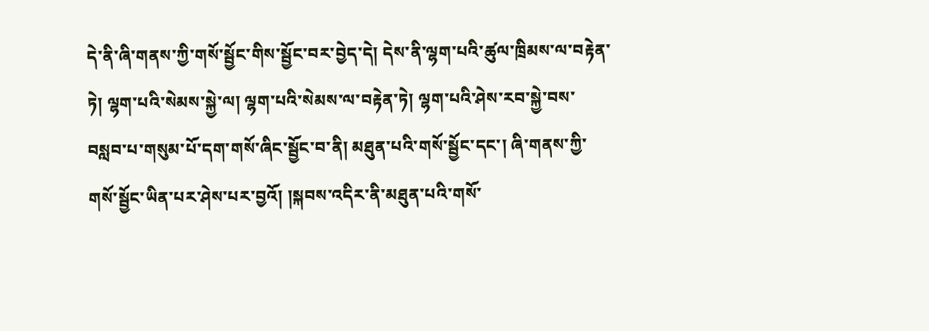དེ་ནི་ཞི་གནས་ཀྱི་གསོ་སྦྱོང་གིས་སྦྱོང་བར་བྱེད་དེ། དེས་ནི་ལྷག་པའི་ཚུལ་ཁྲིམས་ལ་བརྟེན་ཏེ། ལྷག་པའི་སེམས་སྐྱེ་ལ། ལྷག་པའི་སེམས་ལ་བརྟེན་ཏེ། ལྷག་པའི་ཤེས་རབ་སྐྱེ་བས་བསླབ་པ་གསུམ་པོ་དག་གསོ་ཞིང་སྦྱོང་བ་ནི། མཐུན་པའི་གསོ་སྦྱོང་དང་། ཞི་གནས་ཀྱི་གསོ་སྦྱོང་ཡིན་པར་ཤེས་པར་བྱའོ། །སྐབས་འདིར་ནི་མཐུན་པའི་གསོ་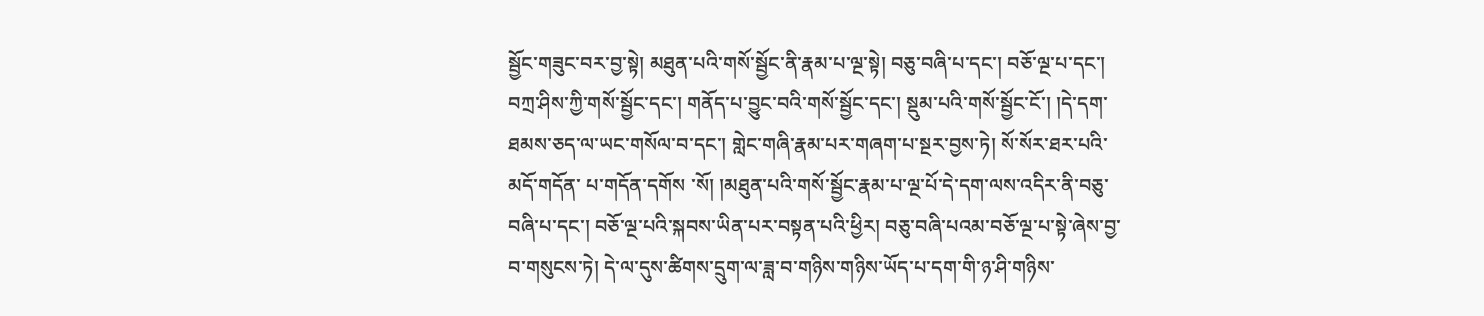སྦྱོང་གཟུང་བར་བྱ་སྟེ། མཐུན་པའི་གསོ་སྦྱོང་ནི་རྣམ་པ་ལྔ་སྟེ། བཅུ་བཞི་པ་དང་། བཅོ་ལྔ་པ་དང་། བཀྲ་ཤིས་ཀྱི་གསོ་སྦྱོང་དང་། གནོད་པ་བྱུང་བའི་གསོ་སྦྱོང་དང་། སྡུམ་པའི་གསོ་སྦྱོང་ངོ་། །དེ་དག་ཐམས་ཅད་ལ་ཡང་གསོལ་བ་དང་། གླེང་གཞི་རྣམ་པར་གཞག་པ་སྔར་བྱས་ཏེ། སོ་སོར་ཐར་པའི་མདོ་གདོན་ པ་གདོན་དགོས ་སོ། །མཐུན་པའི་གསོ་སྦྱོང་རྣམ་པ་ལྔ་པོ་དེ་དག་ལས་འདིར་ནི་བཅུ་བཞི་པ་དང་། བཅོ་ལྔ་པའི་སྐབས་ཡིན་པར་བསྟན་པའི་ཕྱིར། བཅུ་བཞི་པའམ་བཅོ་ལྔ་པ་སྟེ་ཞེས་བྱ་བ་གསུངས་ཏེ། དེ་ལ་དུས་ཚིགས་དྲུག་ལ་ཟླ་བ་གཉིས་གཉིས་ཡོད་པ་དག་གི་ཉ་ཤི་གཉིས་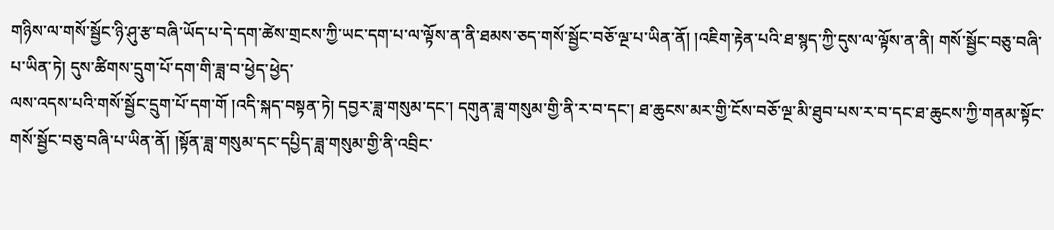གཉིས་ལ་གསོ་སྦྱོང་ཉི་ཤུ་རྩ་བཞི་ཡོད་པ་དེ་དག་ཚེས་གྲངས་ཀྱི་ཡང་དག་པ་ལ་ལྟོས་ན་ནི་ཐམས་ཅད་གསོ་སྦྱོང་བཅོ་ལྔ་པ་ཡིན་ནོ། །འཇིག་རྟེན་པའི་ཐ་སྙད་ཀྱི་དུས་ལ་ལྟོས་ན་ནི། གསོ་སྦྱོང་བཅུ་བཞི་པ་ཡིན་ཏེ། དུས་ཚིགས་དྲུག་པོ་དག་གི་ཟླ་བ་ཕྱེད་ཕྱེད་
ལས་འདས་པའི་གསོ་སྦྱོང་དྲུག་པོ་དག་གོ །འདི་སྐད་བསྟན་ཏེ། དབྱར་ཟླ་གསུམ་དང་། དགུན་ཟླ་གསུམ་གྱི་ནི་ར་བ་དང་། ཐ་ཆུངས་མར་གྱི་ངོས་བཅོ་ལྔ་མི་ཐུབ་པས་ར་བ་དང་ཐ་ཆུངས་ཀྱི་གནམ་སྟོང་གསོ་སྦྱོང་བཅུ་བཞི་པ་ཡིན་ནོ། །སྟོན་ཟླ་གསུམ་དང་དཔྱིད་ཟླ་གསུམ་གྱི་ནི་འབྲིང་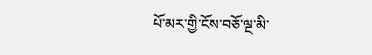པོ་མར་གྱི་ངོས་བཅོ་ལྔ་མི་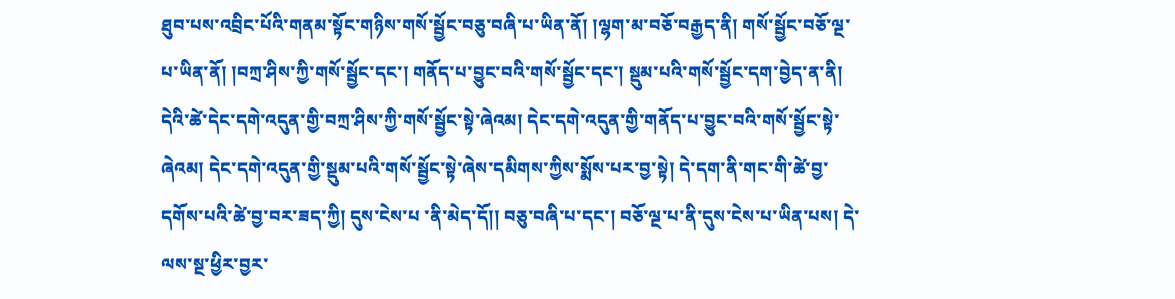ཐུབ་པས་འབྲིང་པོའི་གནམ་སྟོང་གཉིས་གསོ་སྦྱོང་བཅུ་བཞི་པ་ཡིན་ནོ། །ལྷག་མ་བཅོ་བརྒྱད་ནི། གསོ་སྦྱོང་བཅོ་ལྔ་པ་ཡིན་ནོ། །བཀྲ་ཤིས་ཀྱི་གསོ་སྦྱོང་དང་། གནོད་པ་བྱུང་བའི་གསོ་སྦྱོང་དང་། སྡུམ་པའི་གསོ་སྦྱོང་དག་བྱེད་ན་ནི། དེའི་ཚེ་དེང་དགེ་འདུན་གྱི་བཀྲ་ཤིས་ཀྱི་གསོ་སྦྱོང་སྟེ་ཞེའམ། དེང་དགེ་འདུན་གྱི་གནོད་པ་བྱུང་བའི་གསོ་སྦྱོང་སྟེ་ཞེའམ། དེང་དགེ་འདུན་གྱི་སྡུམ་པའི་གསོ་སྦྱོང་སྟེ་ཞེས་དམིགས་ཀྱིས་སྨོས་པར་བྱ་སྟེ། དེ་དག་ནི་གང་གི་ཚེ་བྱ་ དགོས་པའི་ཚེ་བྱ་བར་ཟད་ཀྱི། དུས་ངེས་པ ་ནི་མེད་དོ།། བཅུ་བཞི་པ་དང་། བཅོ་ལྔ་པ་ནི་དུས་ངེས་པ་ཡིན་པས། དེ་ལས་སྔ་ཕྱིར་བྱར་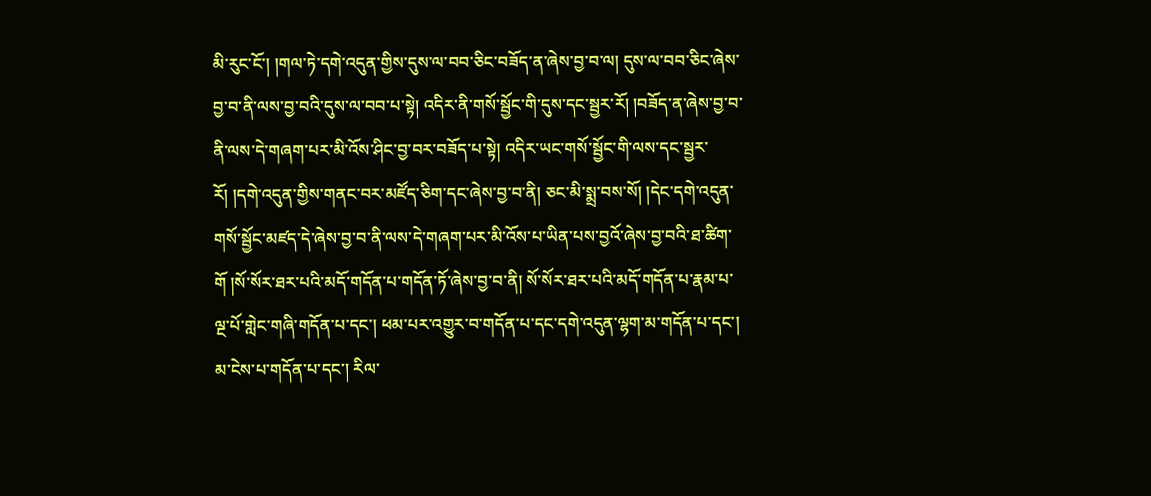མི་རུང་ངོ་། །གལ་ཏེ་དགེ་འདུན་གྱིས་དུས་ལ་བབ་ཅིང་བཟོད་ན་ཞེས་བྱ་བ་ལ། དུས་ལ་བབ་ཅིང་ཞེས་བྱ་བ་ནི་ལས་བྱ་བའི་དུས་ལ་བབ་པ་སྟེ། འདིར་ནི་གསོ་སྦྱོང་གི་དུས་དང་སྦྱར་རོ། །བཟོད་ན་ཞེས་བྱ་བ་ནི་ལས་དེ་གཞག་པར་མི་འོས་ཤིང་བྱ་བར་བཟོད་པ་སྟེ། འདིར་ཡང་གསོ་སྦྱོང་གི་ལས་དང་སྦྱར་རོ། །དགེ་འདུན་གྱིས་གནང་བར་མཛོད་ཅིག་དང་ཞེས་བྱ་བ་ནི། ཅང་མི་སྨྲ་བས་སོ། །དེང་དགེ་འདུན་གསོ་སྦྱོང་མཛད་དེ་ཞེས་བྱ་བ་ནི་ལས་དེ་གཞག་པར་མི་འོས་པ་ཡིན་པས་བྱའོ་ཞེས་བྱ་བའི་ཐ་ཚིག་གོ །སོ་སོར་ཐར་པའི་མདོ་གདོན་པ་གདོན་ཏོ་ཞེས་བྱ་བ་ནི། སོ་སོར་ཐར་པའི་མདོ་གདོན་པ་རྣམ་པ་ལྔ་པོ་གླེང་གཞི་གདོན་པ་དང་། ཕམ་པར་འགྱུར་བ་གདོན་པ་དང་དགེ་འདུན་ལྷག་མ་གདོན་པ་དང་། མ་ངེས་པ་གདོན་པ་དང་། རིལ་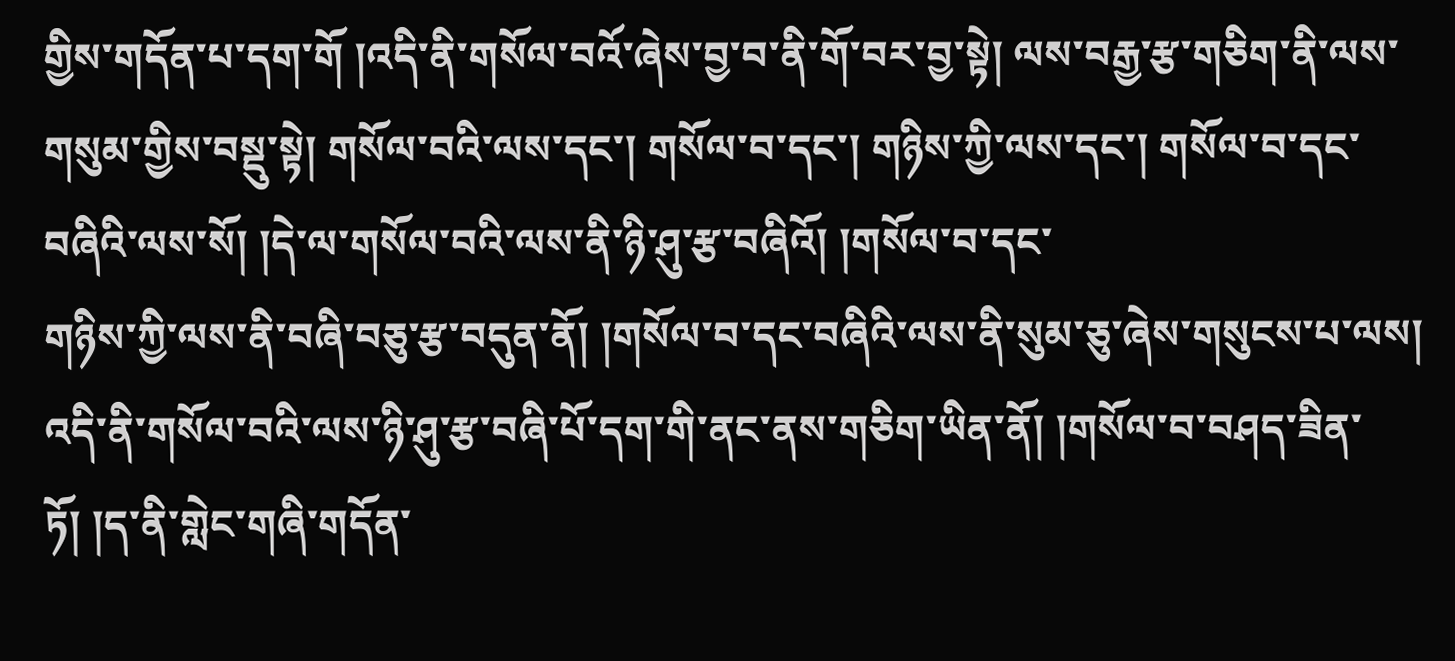གྱིས་གདོན་པ་དག་གོ །འདི་ནི་གསོལ་བའོ་ཞེས་བྱ་བ་ནི་གོ་བར་བྱ་སྟེ། ལས་བརྒྱ་རྩ་གཅིག་ནི་ལས་གསུམ་གྱིས་བསྡུ་སྟེ། གསོལ་བའི་ལས་དང་། གསོལ་བ་དང་། གཉིས་ཀྱི་ལས་དང་། གསོལ་བ་དང་བཞིའི་ལས་སོ། །དེ་ལ་གསོལ་བའི་ལས་ནི་ཉི་ཤུ་རྩ་བཞིའོ། །གསོལ་བ་དང་
གཉིས་ཀྱི་ལས་ནི་བཞི་བཅུ་རྩ་བདུན་ནོ། །གསོལ་བ་དང་བཞིའི་ལས་ནི་སུམ་ཅུ་ཞེས་གསུངས་པ་ལས། འདི་ནི་གསོལ་བའི་ལས་ཉི་ཤུ་རྩ་བཞི་པོ་དག་གི་ནང་ནས་གཅིག་ཡིན་ནོ། །གསོལ་བ་བཤད་ཟིན་ཏོ། །ད་ནི་གླེང་གཞི་གདོན་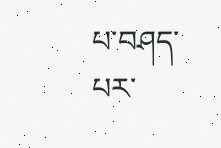པ་བཤད་པར་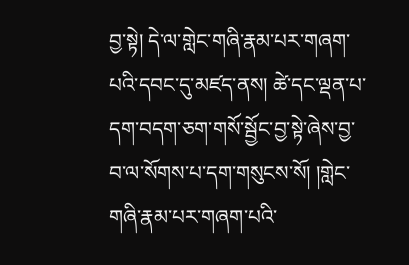བྱ་སྟེ། དེ་ལ་གླེང་གཞི་རྣམ་པར་གཞག་པའི་དབང་དུ་མཛད་ནས། ཚེ་དང་ལྡན་པ་དག་བདག་ཅག་གསོ་སྦྱོང་བྱ་སྟེ་ཞེས་བྱ་བ་ལ་སོགས་པ་དག་གསུངས་སོ། །གླེང་གཞི་རྣམ་པར་གཞག་པའི་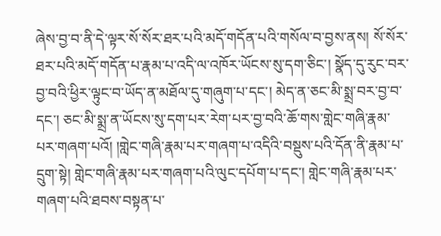ཞེས་བྱ་བ་ནི་དེ་ལྟར་སོ་སོར་ཐར་པའི་མདོ་གདོན་པའི་གསོལ་བ་བྱས་ནས། སོ་སོར་ཐར་པའི་མདོ་གདོན་པ་རྣམ་པ་འདི་ལ་འཁོར་ཡོངས་སུ་དག་ཅིང་། སྣོད་དུ་རུང་བར་བྱ་བའི་ཕྱིར་ལྟུང་བ་ཡོད་ན་མཐོལ་དུ་གཞུག་པ་དང་། མེད་ན་ཅང་མི་སྨྲ་བར་བྱ་བ་དང་། ཅང་མི་སྨྲ་ན་ཡོངས་སུ་དག་པར་རེག་པར་བྱ་བའི་ཆོ་གས་གླེང་གཞི་རྣམ་པར་གཞག་པའོ། །གླེང་གཞི་རྣམ་པར་གཞག་པ་འདིའི་བསྡུས་པའི་དོན་ནི་རྣམ་པ་དྲུག་སྟེ། གླེང་གཞི་རྣམ་པར་གཞག་པའི་ལུང་དཔོག་པ་དང་། གླེང་གཞི་རྣམ་པར་གཞག་པའི་ཐབས་བསྟན་པ་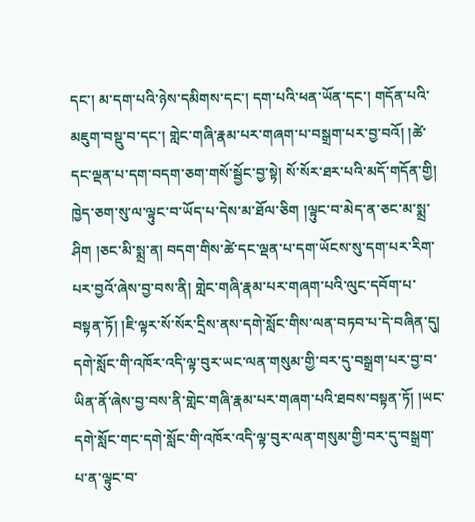དང་། མ་དག་པའི་ཉེས་དམིགས་དང་། དག་པའི་ཕན་ཡོན་དང་། གདོན་པའི་མཇུག་བསྡུ་བ་དང་། གླེང་གཞི་རྣམ་པར་གཞག་པ་བསྒྲག་པར་བྱ་བའོ། །ཚེ་དང་ལྡན་པ་དག་བདག་ཅག་གསོ་སྦྱོང་བྱ་སྟེ། སོ་སོར་ཐར་པའི་མདོ་གདོན་གྱི། ཁྱེད་ཅག་སུ་ལ་ལྟུང་བ་ཡོད་པ་དེས་མ་ཐོལ་ཅིག །ལྟུང་བ་མེད་ན་ཅང་མ་སྨྲ་ཤིག །ཅང་མི་སྨྲ་ན། བདག་གིས་ཚེ་དང་ལྡན་པ་དག་ཡོངས་སུ་དག་པར་རིག་པར་བྱའོ་ཞེས་བྱ་བས་ནི། གླེང་གཞི་རྣམ་པར་གཞག་པའི་ལུང་དབོག་པ་བསྟན་ཏོ། །ཇི་ལྟར་སོ་སོར་དྲིས་ནས་དགེ་སློང་གིས་ལན་བཏབ་པ་དེ་བཞིན་དུ། དགེ་སློང་གི་འཁོར་འདི་ལྟ་བུར་ཡང་ལན་གསུམ་གྱི་བར་དུ་བསྒྲག་པར་བྱ་བ་ཡིན་ནོ་ཞེས་བྱ་བས་ནི་གླེང་གཞི་རྣམ་པར་གཞག་པའི་ཐབས་བསྟན་ཏོ། །ཡང་དགེ་སློང་གང་དགེ་སློང་གི་འཁོར་འདི་ལྟ་བུར་ལན་གསུམ་གྱི་བར་དུ་བསྒྲག་པ་ན་ལྟུང་བ་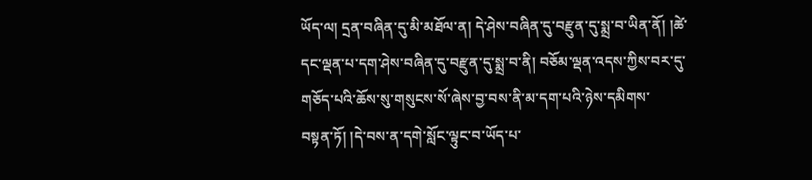ཡོད་ལ། དྲན་བཞིན་དུ་མི་མཐོལ་ན། དེ་ཤེས་བཞིན་དུ་བརྫུན་དུ་སྨྲ་བ་ཡིན་ནོ། །ཚེ་དང་ལྡན་པ་དག་ཤེས་བཞིན་དུ་བརྫུན་དུ་སྨྲ་བ་ནི། བཅོམ་ལྡན་འདས་ཀྱིས་བར་དུ་གཅོད་པའི་ཆོས་སུ་གསུངས་སོ་ཞེས་བྱ་བས་ནི་མ་དག་པའི་ཉེས་དམིགས་
བསྟན་ཏོ། །དེ་བས་ན་དགེ་སློང་ལྟུང་བ་ཡོད་པ་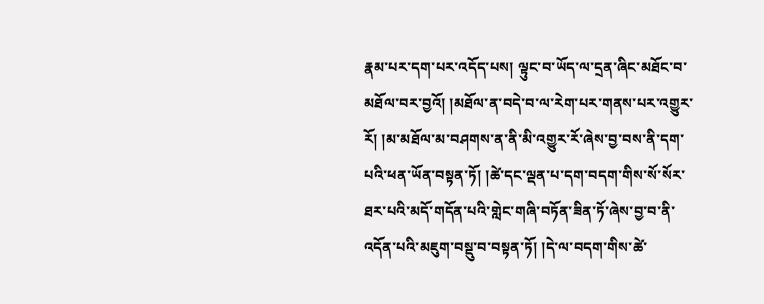རྣམ་པར་དག་པར་འདོད་པས། ལྟུང་བ་ཡོད་ལ་དྲན་ཞིང་མཐོང་བ་མཐོལ་བར་བྱའོ། །མཐོལ་ན་བདེ་བ་ལ་རེག་པར་གནས་པར་འགྱུར་རོ། །མ་མཐོལ་མ་བཤགས་ན་ནི་མི་འགྱུར་རོ་ཞེས་བྱ་བས་ནི་དག་པའི་ཕན་ཡོན་བསྟན་ཏོ། །ཚེ་དང་ལྡན་པ་དག་བདག་གིས་སོ་སོར་ཐར་པའི་མདོ་གདོན་པའི་གླེང་གཞི་བཏོན་ཟིན་ཏོ་ཞེས་བྱ་བ་ནི་འདོན་པའི་མཇུག་བསྡུ་བ་བསྟན་ཏོ། །དེ་ལ་བདག་གིས་ཚེ་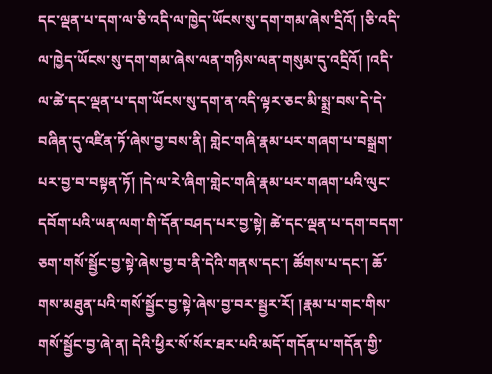དང་ལྡན་པ་དག་ལ་ཅི་འདི་ལ་ཁྱེད་ཡོངས་སུ་དག་གམ་ཞེས་དྲིའོ། །ཅི་འདི་ལ་ཁྱེད་ཡོངས་སུ་དག་གམ་ཞེས་ལན་གཉིས་ལན་གསུམ་དུ་འདྲིའོ། །འདི་ལ་ཚེ་དང་ལྡན་པ་དག་ཡོངས་སུ་དག་ན་འདི་ལྟར་ཅང་མི་སྨྲ་བས་དེ་དེ་བཞིན་དུ་འཛིན་ཏོ་ཞེས་བྱ་བས་ནི། གླེང་གཞི་རྣམ་པར་གཞག་པ་བསྒྲག་པར་བྱ་བ་བསྟན་ཏོ། །དེ་ལ་རེ་ཞིག་གླེང་གཞི་རྣམ་པར་གཞག་པའི་ལུང་དབོག་པའི་ཡན་ལག་གི་དོན་བཤད་པར་བྱ་སྟེ། ཚེ་དང་ལྡན་པ་དག་བདག་ཅག་གསོ་སྦྱོང་བྱ་སྟེ་ཞེས་བྱ་བ་ནི་དེའི་གནས་དང་། ཚོགས་པ་དང་། ཆོ་གས་མཐུན་པའི་གསོ་སྦྱོང་བྱ་སྟེ་ཞེས་བྱ་བར་སྦྱར་རོ། །རྣམ་པ་གང་གིས་གསོ་སྦྱོང་བྱ་ཞེ་ན། དེའི་ཕྱིར་སོ་སོར་ཐར་པའི་མདོ་གདོན་པ་གདོན་གྱི་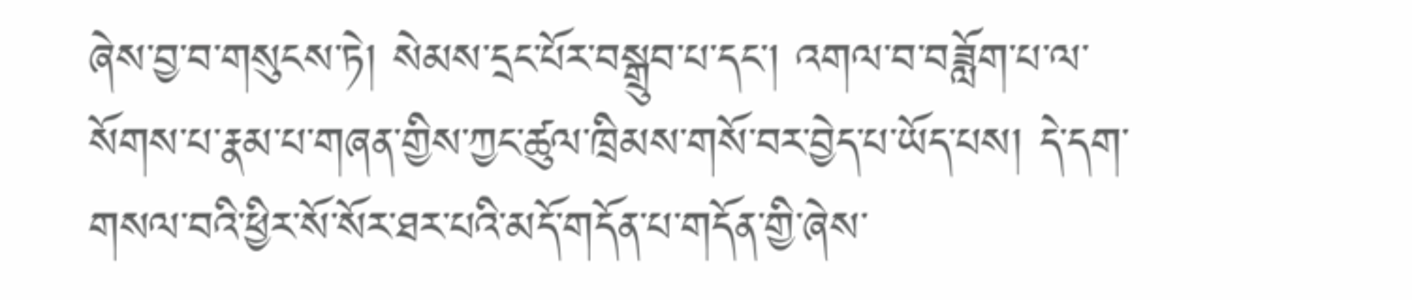ཞེས་བྱ་བ་གསུངས་ཏེ། སེམས་དྲང་པོར་བསྒྲུབ་པ་དང་། འགལ་བ་བཟློག་པ་ལ་སོགས་པ་རྣམ་པ་གཞན་གྱིས་ཀྱང་ཚུལ་ཁྲིམས་གསོ་བར་བྱེད་པ་ཡོད་པས། དེ་དག་གསལ་བའི་ཕྱིར་སོ་སོར་ཐར་པའི་མདོ་གདོན་པ་གདོན་གྱི་ཞེས་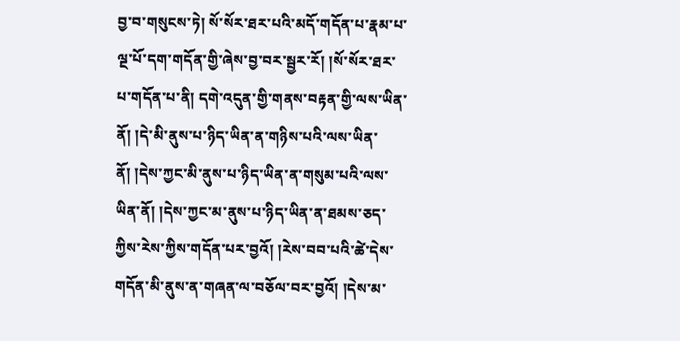བྱ་བ་གསུངས་ཏེ། སོ་སོར་ཐར་པའི་མདོ་གདོན་པ་རྣམ་པ་ལྔ་པོ་དག་གདོན་གྱི་ཞེས་བྱ་བར་སྦྱར་རོ། །སོ་སོར་ཐར་པ་གདོན་པ་ནི། དགེ་འདུན་གྱི་གནས་བརྟན་གྱི་ལས་ཡིན་ནོ། །དེ་མི་ནུས་པ་ཉིད་ཡིན་ན་གཉིས་པའི་ལས་ཡིན་ནོ། །དེས་ཀྱང་མི་ནུས་པ་ཉིད་ཡིན་ན་གསུམ་པའི་ལས་ཡིན་ནོ། །དེས་ཀྱང་མ་ནུས་པ་ཉིད་ཡིན་ན་ཐམས་ཅད་ཀྱིས་རེས་ཀྱིས་གདོན་པར་བྱའོ། །རེས་བབ་པའི་ཚེ་དེས་གདོན་མི་ནུས་ན་གཞན་ལ་བཅོལ་བར་བྱའོ། །དེས་མ་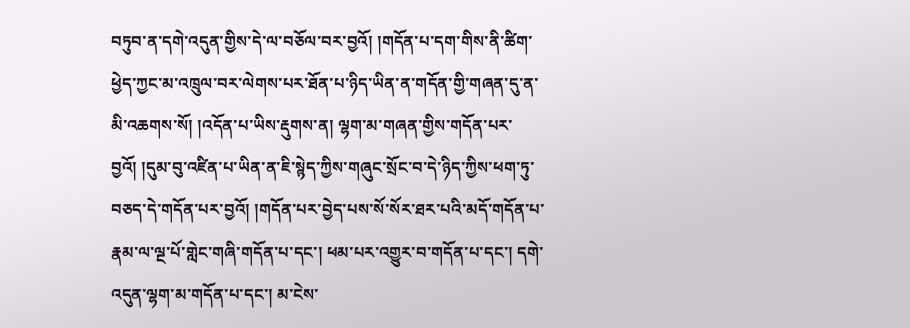བཏུབ་ན་དགེ་འདུན་གྱིས་དེ་ལ་བཅོལ་བར་བྱའོ། །གདོན་པ་དག་གིས་ནི་ཚིག་ཕྱེད་ཀྱང་མ་འཁྲུལ་བར་ལེགས་པར་ཐོན་པ་ཉིད་ཡིན་ན་གདོན་གྱི་གཞན་དུ་ན་
མི་འཆགས་སོ། །འདོན་པ་ཡིས་རྡུགས་ན། ལྷག་མ་གཞན་གྱིས་གདོན་པར་བྱའོ། །དུམ་བུ་འཛིན་པ་ཡིན་ན་ཇི་སྙེད་ཀྱིས་གཞུང་སྲོང་བ་དེ་ཉིད་ཀྱིས་ཕག་ཏུ་བཅད་དེ་གདོན་པར་བྱའོ། །གདོན་པར་བྱེད་པས་སོ་སོར་ཐར་པའི་མདོ་གདོན་པ་རྣམ་ལ་ལྔ་པོ་གླེང་གཞི་གདོན་པ་དང་། ཕམ་པར་འགྱུར་བ་གདོན་པ་དང་། དགེ་འདུན་ལྷག་མ་གདོན་པ་དང་། མ་ངེས་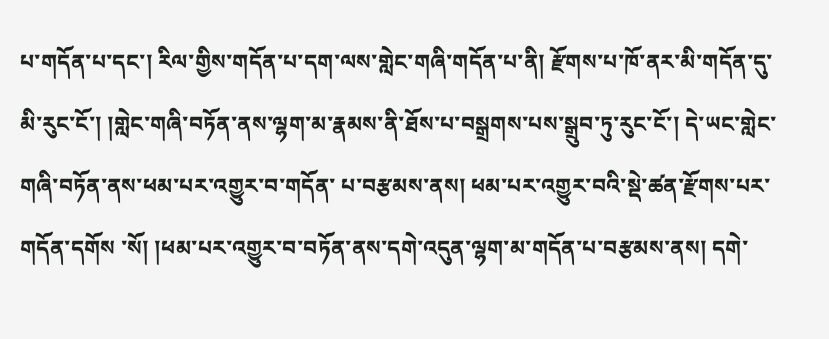པ་གདོན་པ་དང་། རིལ་གྱིས་གདོན་པ་དག་ལས་གླེང་གཞི་གདོན་པ་ནི། རྫོགས་པ་ཁོ་ནར་མི་གདོན་དུ་མི་རུང་ངོ་། །གླེང་གཞི་བཏོན་ནས་ལྷག་མ་རྣམས་ནི་ཐོས་པ་བསྒྲགས་པས་སྒྲུབ་ཏུ་རུང་ངོ་། དེ་ཡང་གླེང་གཞི་བཏོན་ནས་ཕམ་པར་འགྱུར་བ་གདོན་ པ་བརྩམས་ནས། ཕམ་པར་འགྱུར་བའི་སྡེ་ཚན་རྫོགས་པར་གདོན་དགོས ་སོ། །ཕམ་པར་འགྱུར་བ་བཏོན་ནས་དགེ་འདུན་ལྷག་མ་གདོན་པ་བརྩམས་ནས། དགེ་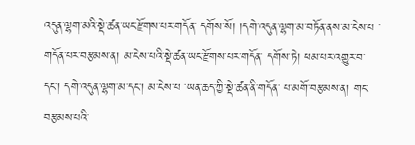འདུན་ལྷག་མའི་སྡེ་ཚན་ཡང་རྫོགས་པར་གདོན་ དགོས་སོ། །དགེ་འདུན་ལྷག་མ་བཏོན་ནས་མ་ངེས་པ ་གདོན་པར་བརྩམས་ན། མ་ངེས་པའི་སྡེ་ཚན་ཡང་རྫོགས་པར་གདོན་ དགོས་ཏེ། ཕམ་པར་འགྱུར་བ་དང་། དགེ་འདུན་ལྷག་མ་དང་། མ་ངེས་པ ་ཡན་ཆད་ཀྱི་སྡེ་ཚན་ནི་གདོན་ པ་མགོ་བརྩམས་ན། གང་བརྩམས་པའི་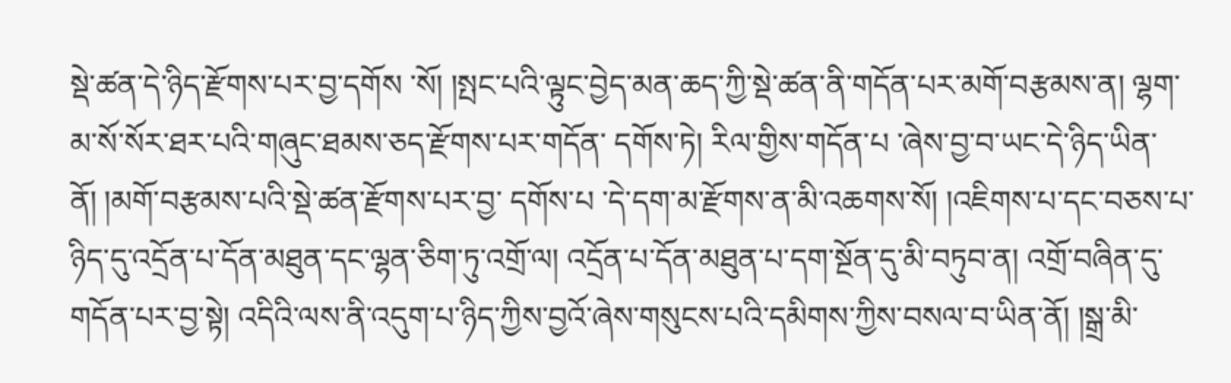སྡེ་ཚན་དེ་ཉིད་རྫོགས་པར་བྱ་དགོས ་སོ། །སྤང་པའི་ལྟུང་བྱེད་མན་ཆད་ཀྱི་སྡེ་ཚན་ནི་གདོན་པར་མགོ་བརྩམས་ན། ལྷག་མ་སོ་སོར་ཐར་པའི་གཞུང་ཐམས་ཅད་རྫོགས་པར་གདོན་ དགོས་ཏེ། རིལ་གྱིས་གདོན་པ ་ཞེས་བྱ་བ་ཡང་དེ་ཉིད་ཡིན་ནོ། །མགོ་བརྩམས་པའི་སྡེ་ཚན་རྫོགས་པར་བྱ་ དགོས་པ ་དེ་དག་མ་རྫོགས་ན་མི་འཆགས་སོ། །འཇིགས་པ་དང་བཅས་པ་ཉིད་དུ་འདྲོན་པ་དོན་མཐུན་དང་ལྷན་ཅིག་ཏུ་འགྲོ་ལ། འདྲོན་པ་དོན་མཐུན་པ་དག་སྔོན་དུ་མི་བཏུབ་ན། འགྲོ་བཞིན་དུ་གདོན་པར་བྱ་སྟེ། འདིའི་ལས་ནི་འདུག་པ་ཉིད་ཀྱིས་བྱའོ་ཞེས་གསུངས་པའི་དམིགས་ཀྱིས་བསལ་བ་ཡིན་ནོ། །སྒྲ་མི་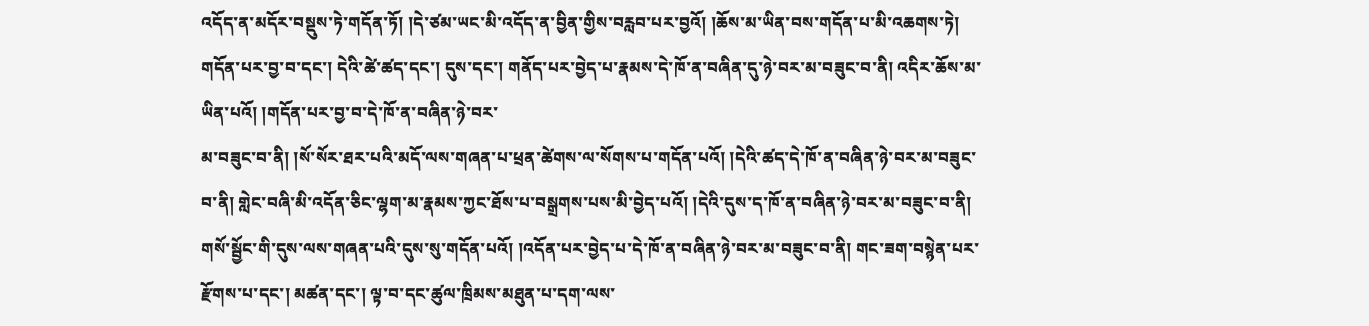འདོད་ན་མདོར་བསྡུས་ཏེ་གདོན་ཏོ། །དེ་ཙམ་ཡང་མི་འདོད་ན་བྱིན་གྱིས་བརླབ་པར་བྱའོ། །ཆོས་མ་ཡིན་བས་གདོན་པ་མི་འཆགས་ཏེ། གདོན་པར་བྱ་བ་དང་། དེའི་ཚེ་ཚད་དང་། དུས་དང་། གནོད་པར་བྱེད་པ་རྣམས་དེ་ཁོ་ན་བཞིན་དུ་ཉེ་བར་མ་བཟུང་བ་ནི། འདིར་ཆོས་མ་ཡིན་པའོ། །གདོན་པར་བྱ་བ་དེ་ཁོ་ན་བཞིན་ཉེ་བར་
མ་བཟུང་བ་ནི། །སོ་སོར་ཐར་པའི་མདོ་ལས་གཞན་པ་ཕྲན་ཚེགས་ལ་སོགས་པ་གདོན་པའོ། །དེའི་ཚད་དེ་ཁོ་ན་བཞིན་ཉེ་བར་མ་བཟུང་བ་ནི། གླེང་བཞི་མི་འདོན་ཅིང་ལྷག་མ་རྣམས་ཀྱང་ཐོས་པ་བསྒྲགས་པས་མི་བྱེད་པའོ། །དེའི་དུས་ད་ཁོ་ན་བཞིན་ཉེ་བར་མ་བཟུང་བ་ནི། གསོ་སྦྱོང་གི་དུས་ལས་གཞན་པའི་དུས་སུ་གདོན་པའོ། །འདོན་པར་བྱེད་པ་དེ་ཁོ་ན་བཞིན་ཉེ་བར་མ་བཟུང་བ་ནི། གང་ཟག་བསྙེན་པར་རྫོགས་པ་དང་། མཚན་དང་། ལྟ་བ་དང་ཚུལ་ཁྲིམས་མཐུན་པ་དག་ལས་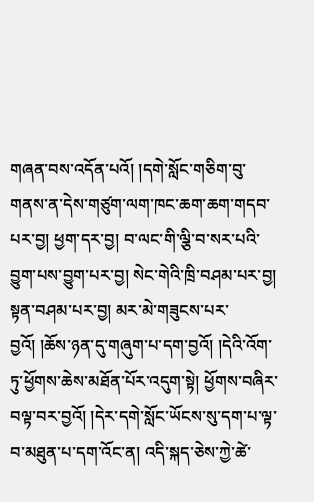གཞན་བས་འདོན་པའོ། །དགེ་སློང་གཅིག་བུ་གནས་ན་དེས་གཙུག་ལག་ཁང་ཆག་ཆག་གདབ་པར་བྱ། ཕྱག་དར་བྱ། བ་ལང་གི་ལྕི་བ་སར་པའི་བྱུག་པས་བྱུག་པར་བྱ། སེང་གེའི་ཁྲི་བཤམ་པར་བྱ། སྟན་བཤམ་པར་བྱ། མར་མེ་གཟུངས་པར་བྱའོ། །ཆོས་ཉན་དུ་གཞུག་པ་དག་བྱའོ། །དེའི་འོག་ཏུ་ཕྱོགས་ཆེས་མཐོན་པོར་འདུག་སྟེ། ཕྱོགས་བཞིར་བལྟ་བར་བྱའོ། །དེར་དགེ་སློང་ཡོངས་སུ་དག་པ་ལྟ་བ་མཐུན་པ་དག་འོང་ན། འདི་སྐད་ཅེས་ཀྱེ་ཚེ་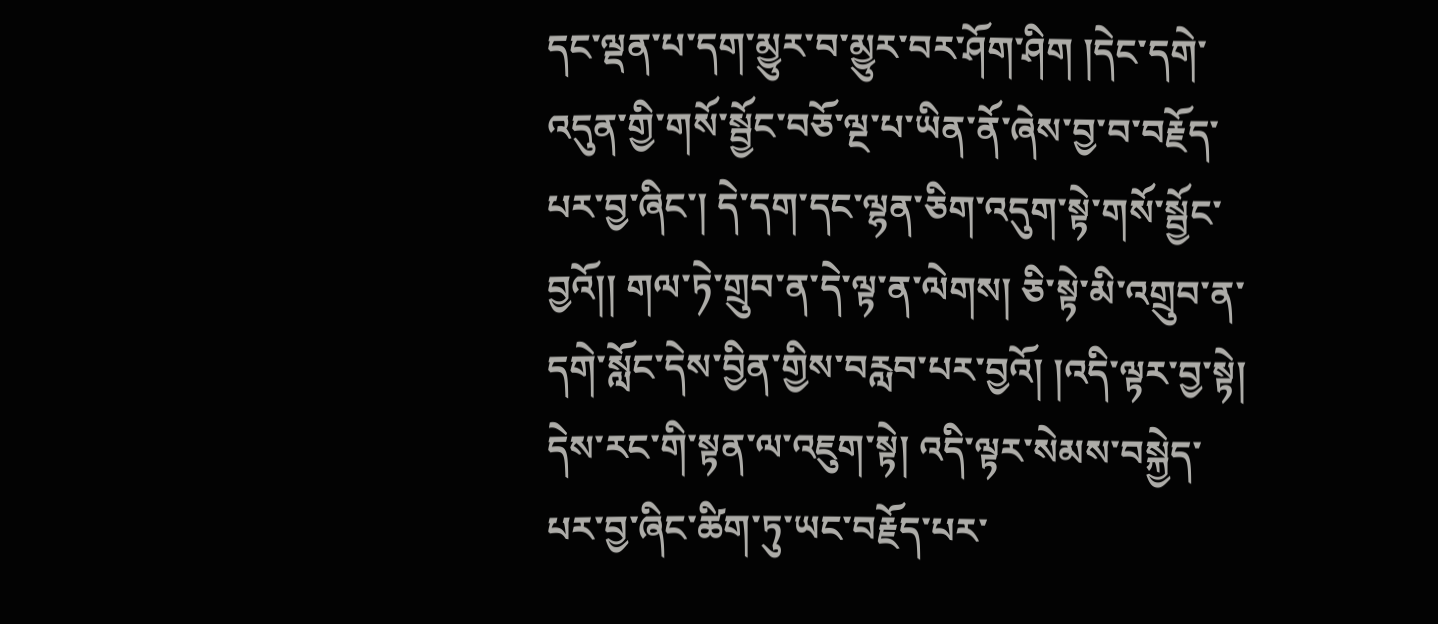དང་ལྡན་པ་དག་མྱུར་བ་མྱུར་བར་ཤོག་ཤིག །དེང་དགེ་འདུན་གྱི་གསོ་སྦྱོང་བཅོ་ལྔ་པ་ཡིན་ནོ་ཞེས་བྱ་བ་བརྗོད་པར་བྱ་ཞིང་། དེ་དག་དང་ལྷན་ཅིག་འདུག་སྟེ་གསོ་སྦྱོང་བྱའོ།། གལ་ཏེ་གྲུབ་ན་དེ་ལྟ་ན་ལེགས། ཅི་སྟེ་མི་འགྲུབ་ན་དགེ་སློང་དེས་བྱིན་གྱིས་བརླབ་པར་བྱའོ། །འདི་ལྟར་བྱ་སྟེ། དེས་རང་གི་སྟན་ལ་འཇུག་སྟེ། འདི་ལྟར་སེམས་བསྐྱེད་པར་བྱ་ཞིང་ཚིག་ཏུ་ཡང་བརྗོད་པར་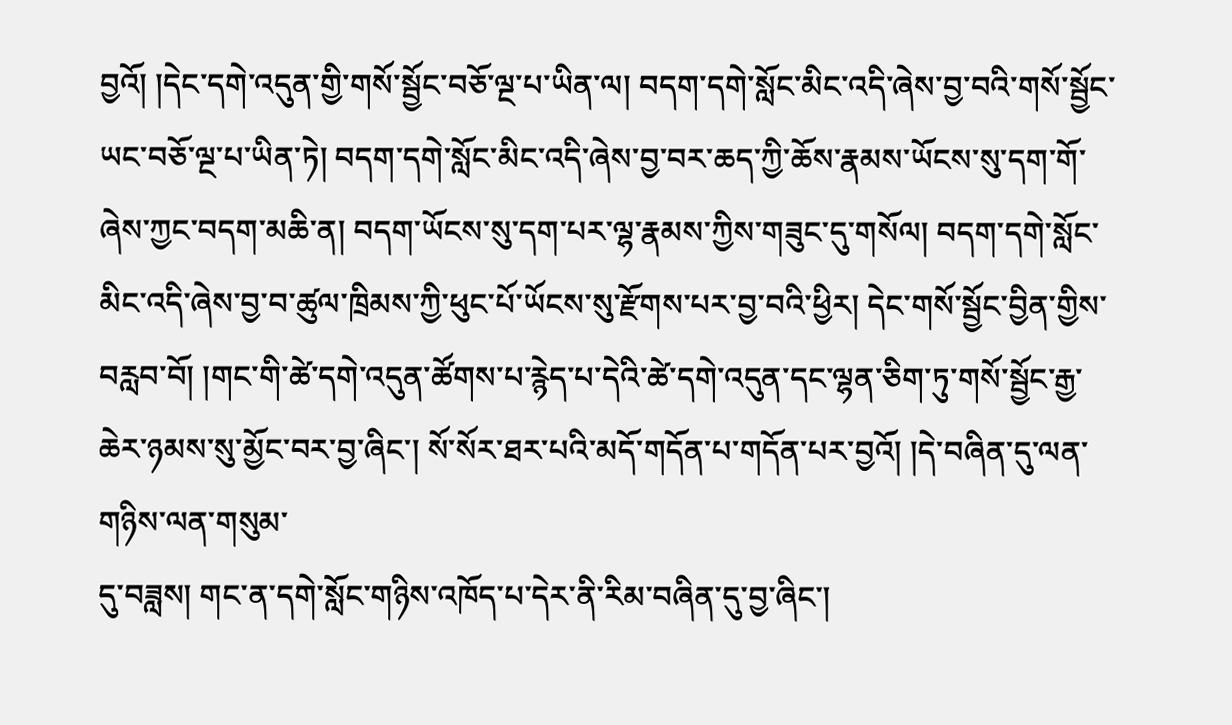བྱའོ། །དེང་དགེ་འདུན་གྱི་གསོ་སྦྱོང་བཅོ་ལྔ་པ་ཡིན་ལ། བདག་དགེ་སློང་མིང་འདི་ཞེས་བྱ་བའི་གསོ་སྦྱོང་ཡང་བཅོ་ལྔ་པ་ཡིན་ཏེ། བདག་དགེ་སློང་མིང་འདི་ཞེས་བྱ་བར་ཆད་ཀྱི་ཆོས་རྣམས་ཡོངས་སུ་དག་གོ་ཞེས་ཀྱང་བདག་མཆི་ན། བདག་ཡོངས་སུ་དག་པར་ལྷ་རྣམས་ཀྱིས་གཟུང་དུ་གསོལ། བདག་དགེ་སློང་མིང་འདི་ཞེས་བྱ་བ་ཚུལ་ཁྲིམས་ཀྱི་ཕུང་པོ་ཡོངས་སུ་རྫོགས་པར་བྱ་བའི་ཕྱིར། དེང་གསོ་སྦྱོང་བྱིན་གྱིས་བརླབ་བོ། །གང་གི་ཚེ་དགེ་འདུན་ཚོགས་པ་རྙེད་པ་དེའི་ཚེ་དགེ་འདུན་དང་ལྷན་ཅིག་ཏུ་གསོ་སྦྱོང་རྒྱ་ཆེར་ཉམས་སུ་མྱོང་བར་བྱ་ཞིང་། སོ་སོར་ཐར་པའི་མདོ་གདོན་པ་གདོན་པར་བྱའོ། །དེ་བཞིན་དུ་ལན་གཉིས་ལན་གསུམ་
དུ་བཟླས། གང་ན་དགེ་སློང་གཉིས་འཁོད་པ་དེར་ནི་རིམ་བཞིན་དུ་བྱ་ཞིང་།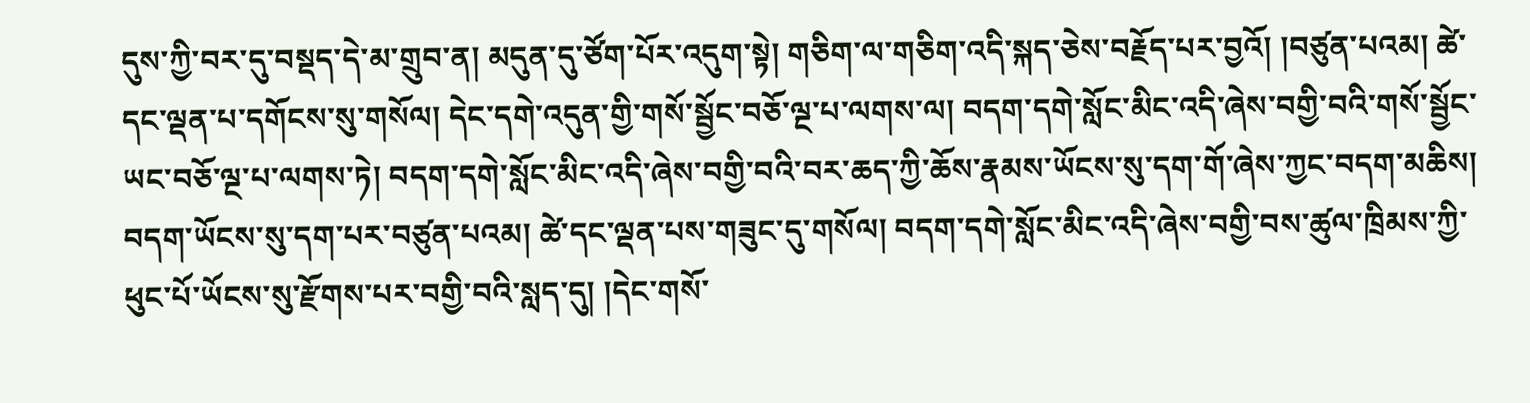དུས་ཀྱི་བར་དུ་བསྡད་དེ་མ་གྲུབ་ན། མདུན་དུ་ཙོག་པོར་འདུག་སྟེ། གཅིག་ལ་གཅིག་འདི་སྐད་ཅེས་བརྗོད་པར་བྱའོ། །བཙུན་པའམ། ཚེ་དང་ལྡན་པ་དགོངས་སུ་གསོལ། དེང་དགེ་འདུན་གྱི་གསོ་སྦྱོང་བཅོ་ལྔ་པ་ལགས་ལ། བདག་དགེ་སློང་མིང་འདི་ཞེས་བགྱི་བའི་གསོ་སྦྱོང་ཡང་བཅོ་ལྔ་པ་ལགས་ཏེ། བདག་དགེ་སློང་མིང་འདི་ཞེས་བགྱི་བའི་བར་ཆད་ཀྱི་ཆོས་རྣམས་ཡོངས་སུ་དག་གོ་ཞེས་ཀྱང་བདག་མཆིས། བདག་ཡོངས་སུ་དག་པར་བཙུན་པའམ། ཚེ་དང་ལྡན་པས་གཟུང་དུ་གསོལ། བདག་དགེ་སློང་མིང་འདི་ཞེས་བགྱི་བས་ཚུལ་ཁྲིམས་ཀྱི་ཕུང་པོ་ཡོངས་སུ་རྫོགས་པར་བགྱི་བའི་སླད་དུ། །དེང་གསོ་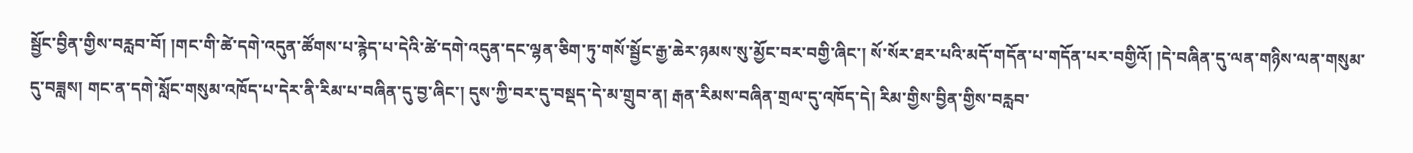སྦྱོང་བྱིན་གྱིས་བརླབ་བོ། །གང་གི་ཚེ་དགེ་འདུན་ཚོགས་པ་རྙེད་པ་དེའི་ཚེ་དགེ་འདུན་དང་ལྷན་ཅིག་ཏུ་གསོ་སྦྱོང་རྒྱ་ཆེར་ཉམས་སུ་མྱོང་བར་བགྱི་ཞིང་། སོ་སོར་ཐར་པའི་མདོ་གདོན་པ་གདོན་པར་བགྱིའོ། །དེ་བཞིན་དུ་ལན་གཉིས་ལན་གསུམ་དུ་བཟླས། གང་ན་དགེ་སློང་གསུམ་འཁོད་པ་དེར་ནི་རིམ་པ་བཞིན་དུ་བྱ་ཞིང་། དུས་ཀྱི་བར་དུ་བསྡད་དེ་མ་གྲུབ་ན། རྒན་རིམས་བཞིན་གྲལ་དུ་འཁོད་དེ། རིམ་གྱིས་བྱིན་གྱིས་བརླབ་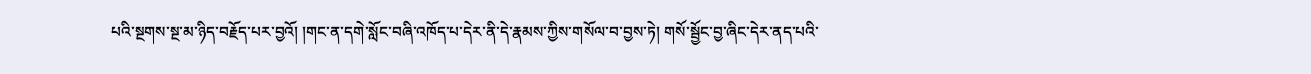པའི་སྔགས་སྔ་མ་ཉིད་བརྗོད་པར་བྱའོ། །གང་ན་དགེ་སློང་བཞི་འཁོད་པ་དེར་ནི་དེ་རྣམས་ཀྱིས་གསོལ་བ་བྱས་ཏེ། གསོ་སྦྱོང་བྱ་ཞིང་དེར་ནད་པའི་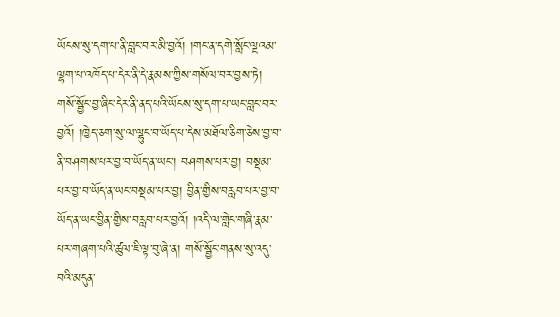ཡོངས་སུ་དག་པ་ནི་བླང་བར་མི་བྱའོ། །གང་ན་དགེ་སློང་ལྔའམ་ལྷག་པ་འཁོད་པ་དེར་ནི་དེ་རྣམས་ཀྱིས་གསོལ་བར་བྱས་ཏེ། གསོ་སྦྱོང་བྱ་ཞིང་དེར་ནི་ནད་པའི་ཡོངས་སུ་དག་པ་ཡང་བླང་བར་བྱའོ། །ཁྱེད་ཅག་སུ་ལ་ལྷུང་བ་ཡོད་པ་དེས་མཐོལ་ཅིག་ཅེས་བྱ་བ་ནི་བཤགས་པར་བྱ་བ་ཡོད་ན་ཡང་། བཤགས་པར་བྱ། བསྡམ་པར་བྱ་བ་ཡོད་ན་ཡང་བསྡམ་པར་བྱ། བྱིན་གྱིས་བརླབ་པར་བྱ་བ་ཡོད་ན་ཡང་བྱིན་གྱིས་བརླབ་པར་བྱའོ། །འདི་ལ་གླེང་གཞི་རྣམ་པར་གཞག་པའི་ཚུལ་ཇི་ལྟ་བུ་ཞེ་ན། གསོ་སྦྱོང་གནས་སུ་འདུ་བའི་མདུན་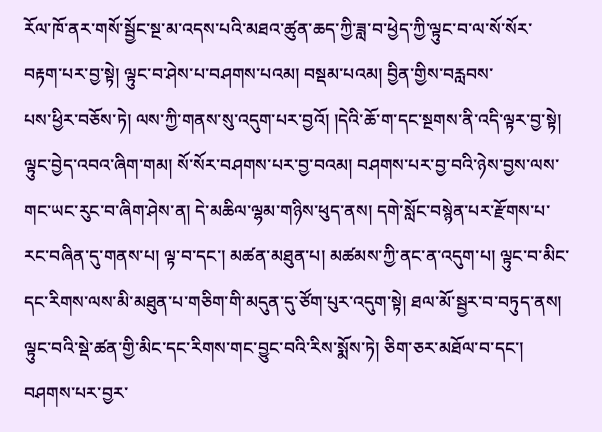རོལ་ཁོ་ནར་གསོ་སྦྱོང་སྔ་མ་འདས་པའི་མཐའ་ཚུན་ཆད་ཀྱི་ཟླ་བ་ཕྱེད་ཀྱི་ལྟུང་བ་ལ་སོ་སོར་བརྟག་པར་བྱ་སྟེ། ལྟུང་བ་ཤེས་པ་བཤགས་པའམ། བསྡམ་པའམ། བྱིན་གྱིས་བརླབས་
པས་ཕྱིར་བཅོས་ཏེ། ལས་ཀྱི་གནས་སུ་འདུག་པར་བྱའོ། །དེའི་ཆོ་ག་དང་སྔགས་ནི་འདི་ལྟར་བྱ་སྟེ། ལྟུང་བྱེད་འབའ་ཞིག་གམ། སོ་སོར་བཤགས་པར་བྱ་བའམ། བཤགས་པར་བྱ་བའི་ཉེས་བྱས་ལས་གང་ཡང་རུང་བ་ཞིག་ཤེས་ན། དེ་མཆིལ་ལྷམ་གཉིས་ཕུད་ནས། དགེ་སློང་བསྙེན་པར་རྫོགས་པ་རང་བཞིན་དུ་གནས་པ། ལྟ་བ་དང་། མཚན་མཐུན་པ། མཚམས་ཀྱི་ནང་ན་འདུག་པ། ལྟུང་བ་མིང་དང་རིགས་ལས་མི་མཐུན་པ་གཅིག་གི་མདུན་དུ་ཙོག་པུར་འདུག་སྟེ། ཐལ་མོ་སྦྱར་བ་བཏུད་ནས། ལྟུང་བའི་སྡེ་ཚན་གྱི་མིང་དང་རིགས་གང་བྱུང་བའི་རིས་སྨོས་ཏེ། ཅིག་ཅར་མཐོལ་བ་དང་། བཤགས་པར་བྱར་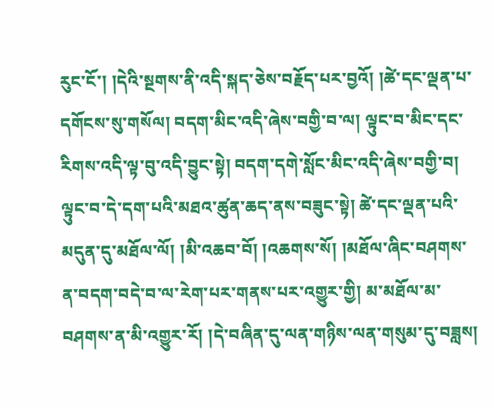རུང་ངོ་། །དེའི་སྔགས་ནི་འདི་སྐད་ཅེས་བརྗོད་པར་བྱའོ། །ཚེ་དང་ལྡན་པ་དགོངས་སུ་གསོལ། བདག་མིང་འདི་ཞེས་བགྱི་བ་ལ། ལྟུང་བ་མིང་དང་རིགས་འདི་ལྟ་བུ་འདི་བྱུང་སྟེ། བདག་དགེ་སློང་མིང་འདི་ཞེས་བགྱི་བ། ལྟུང་བ་དེ་དག་པའི་མཐའ་ཚུན་ཆད་ནས་བཟུང་སྟེ། ཚེ་དང་ལྡན་པའི་མདུན་དུ་མཐོལ་ལོ། །མི་འཆབ་བོ། །འཆགས་སོ། །མཐོལ་ཞིང་བཤགས་ན་བདག་བདེ་བ་ལ་རེག་པར་གནས་པར་འགྱུར་གྱི། མ་མཐོལ་མ་བཤགས་ན་མི་འགྱུར་རོ། །དེ་བཞིན་དུ་ལན་གཉིས་ལན་གསུམ་དུ་བཟླས།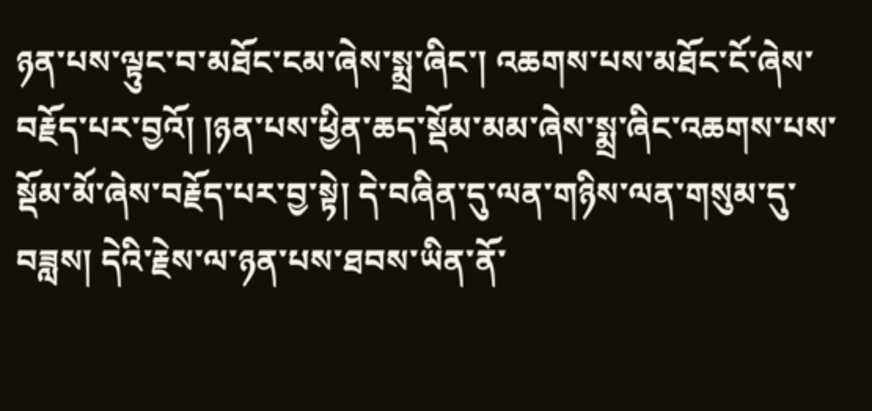ཉན་པས་ལྟུང་བ་མཐོང་ངམ་ཞེས་སྨྲ་ཞིང་། འཆགས་པས་མཐོང་ངོ་ཞེས་བརྗོད་པར་བྱའོ། །ཉན་པས་ཕྱིན་ཆད་སྡོམ་མམ་ཞེས་སྨྲ་ཞིང་འཆགས་པས་སྡོམ་མོ་ཞེས་བརྗོད་པར་བྱ་སྟེ། དེ་བཞིན་དུ་ལན་གཉིས་ལན་གསུམ་དུ་བཟླས། དེའི་རྗེས་ལ་ཉན་པས་ཐབས་ཡིན་ནོ་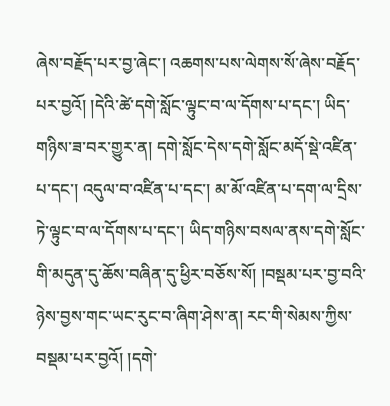ཞེས་བརྗོད་པར་བྱ་ཞེང་། འཆགས་པས་ལེགས་སོ་ཞེས་བརྗོད་པར་བྱའོ། །དེའི་ཚེ་དགེ་སློང་ལྟུང་བ་ལ་དོགས་པ་དང་། ཡིད་གཉིས་ཟ་བར་གྱུར་ན། དགེ་སློང་དེས་དགེ་སློང་མདོ་སྡེ་འཛིན་པ་དང་། འདུལ་བ་འཛིན་པ་དང་། མ་མོ་འཛིན་པ་དག་ལ་དྲིས་ཏེ་ལྟུང་བ་ལ་དོགས་པ་དང་། ཡིད་གཉིས་བསལ་ནས་དགེ་སློང་གི་མདུན་དུ་ཆོས་བཞིན་དུ་ཕྱིར་བཅོས་སོ། །བསྡམ་པར་བྱ་བའི་ཉེས་བྱས་གང་ཡང་རུང་བ་ཞིག་ཤེས་ན། རང་གི་སེམས་ཀྱིས་བསྡམ་པར་བྱའོ། །དགེ་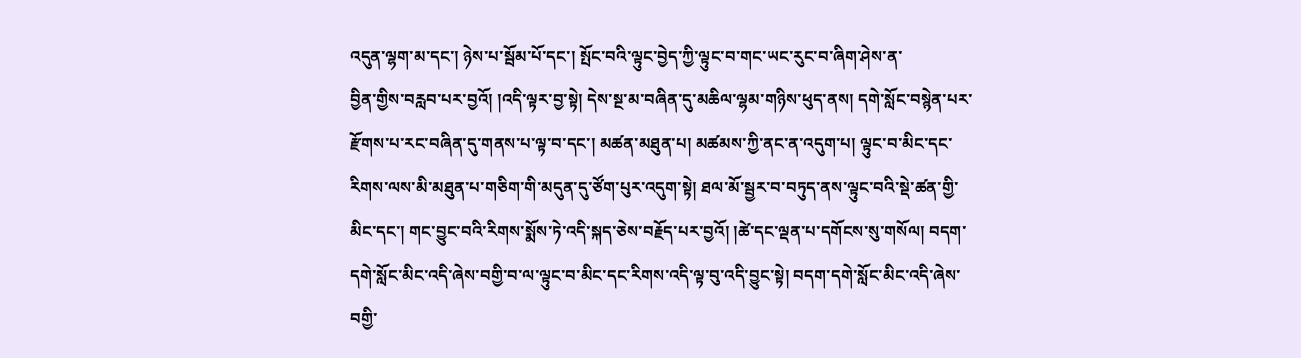འདུན་ལྷག་མ་དང་། ཉེས་པ་སྦོམ་པོ་དང་། སྤོང་བའི་ལྟུང་བྱེད་ཀྱི་ལྟུང་བ་གང་ཡང་རུང་བ་ཞིག་ཤེས་ན་
བྱིན་གྱིས་བརླབ་པར་བྱའོ། །འདི་ལྟར་བྱ་སྟེ། དེས་སྔ་མ་བཞིན་དུ་མཆིལ་ལྷམ་གཉིས་ཕུད་ནས། དགེ་སློང་བསྙེན་པར་རྫོགས་པ་རང་བཞིན་དུ་གནས་པ་ལྟ་བ་དང་། མཚན་མཐུན་པ། མཚམས་ཀྱི་ནང་ན་འདུག་པ། ལྟུང་བ་མིང་དང་རིགས་ལས་མི་མཐུན་པ་གཅིག་གི་མདུན་དུ་ཙོག་པུར་འདུག་སྟེ། ཐལ་མོ་སྦྱར་བ་བཏུད་ནས་ལྟུང་བའི་སྡེ་ཚན་གྱི་མིང་དང་། གང་བྱུང་བའི་རིགས་སྨོས་ཏེ་འདི་སྐད་ཅེས་བརྗོད་པར་བྱའོ། །ཚེ་དང་ལྡན་པ་དགོངས་སུ་གསོལ། བདག་དགེ་སློང་མིང་འདི་ཞེས་བགྱི་བ་ལ་ལྟུང་བ་མིང་དང་རིགས་འདི་ལྟ་བུ་འདི་བྱུང་སྟེ། བདག་དགེ་སློང་མིང་འདི་ཞེས་བགྱི་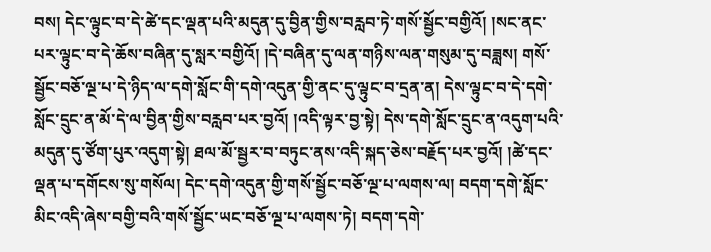བས། དེང་ལྟུང་བ་དེ་ཚེ་དང་ལྡན་པའི་མདུན་དུ་བྱིན་གྱིས་བརླབ་ཏེ་གསོ་སྦྱོང་བགྱིའོ། །སང་ནང་པར་ལྟུང་བ་དེ་ཆོས་བཞིན་དུ་སླར་བགྱིའོ། །དེ་བཞིན་དུ་ལན་གཉིས་ལན་གསུམ་དུ་བཟླས། གསོ་སྦྱོང་བཅོ་ལྔ་པ་དེ་ཉིད་ལ་དགེ་སློང་གི་དགེ་འདུན་གྱི་ནང་དུ་ལྟུང་བ་དྲན་ན། དེས་ལྟུང་བ་དེ་དགེ་སློང་དྲུང་ན་མོ་དེ་ལ་བྱིན་གྱིས་བརླབ་པར་བྱའོ། །འདི་ལྟར་བྱ་སྟེ། དེས་དགེ་སློང་དྲུང་ན་འདུག་པའི་མདུན་དུ་ཙོག་པུར་འདུག་སྟེ། ཐལ་མོ་སྦྱར་བ་བཏུང་ནས་འདི་སྐད་ཅེས་བརྗོད་པར་བྱའོ། །ཚེ་དང་ལྡན་པ་དགོངས་སུ་གསོལ། དེང་དགེ་འདུན་གྱི་གསོ་སྦྱོང་བཅོ་ལྔ་པ་ལགས་ལ། བདག་དགེ་སློང་མིང་འདི་ཞེས་བགྱི་བའི་གསོ་སྦྱོང་ཡང་བཅོ་ལྔ་པ་ལགས་ཏེ། བདག་དགེ་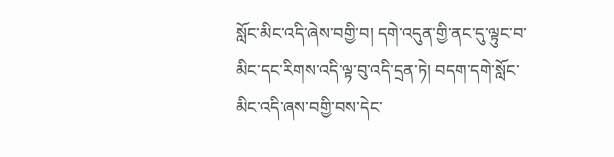སློང་མིང་འདི་ཞེས་བགྱི་བ། དགེ་འདུན་གྱི་ནང་དུ་ལྟུང་བ་མིང་དང་རིགས་འདི་ལྟ་བུ་འདི་དྲན་ཏེ། བདག་དགེ་སློང་མིང་འདི་ཞས་བགྱི་བས་དེང་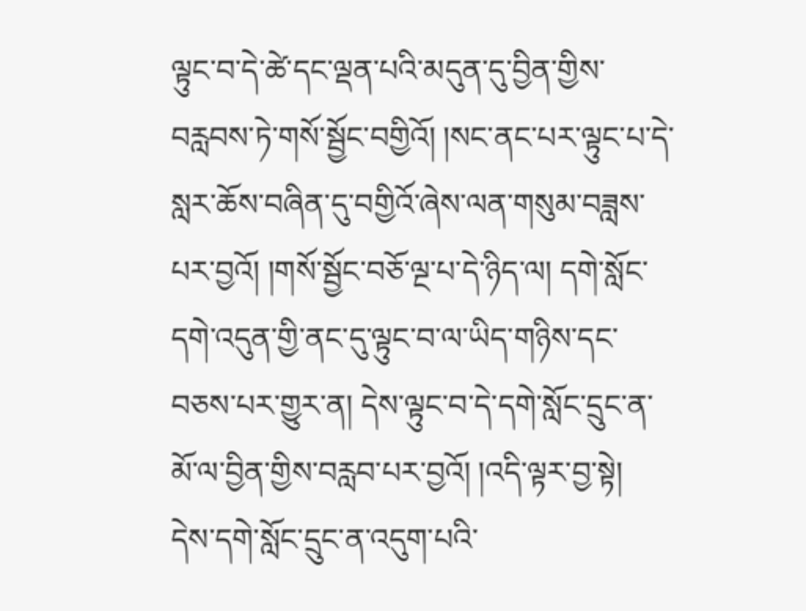ལྟུང་བ་དེ་ཚེ་དང་ལྡན་པའི་མདུན་དུ་བྱིན་གྱིས་བརླབས་ཏེ་གསོ་སྦྱོང་བགྱིའོ། །སང་ནང་པར་ལྟུང་པ་དེ་སླར་ཆོས་བཞིན་དུ་བགྱིའོ་ཞེས་ལན་གསུམ་བཟླས་པར་བྱའོ། །གསོ་སྦྱོང་བཅོ་ལྔ་པ་དེ་ཉིད་ལ། དགེ་སློང་དགེ་འདུན་གྱི་ནང་དུ་ལྟུང་བ་ལ་ཡིད་གཉིས་དང་བཅས་པར་གྱུར་ན། དེས་ལྟུང་བ་དེ་དགེ་སློང་དྲུང་ན་མོ་ལ་བྱིན་གྱིས་བརླབ་པར་བྱའོ། །འདི་ལྟར་བྱ་སྟེ། དེས་དགེ་སློང་དྲུང་ན་འདུག་པའི་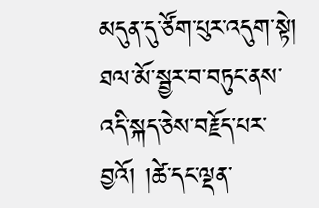མདུན་དུ་ཙོག་པུར་འདུག་སྟེ། ཐལ་མོ་སྦྱར་བ་བཏུང་ནས་འདི་སྐད་ཅེས་བརྗོད་པར་བྱའོ། །ཚེ་དང་ལྡན་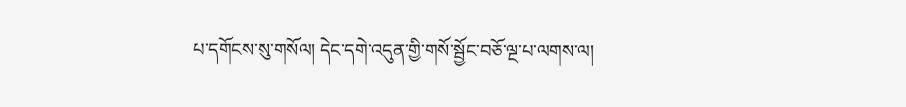པ་དགོངས་སུ་གསོལ། དེང་དགེ་འདུན་གྱི་གསོ་སྦྱོང་བཅོ་ལྔ་པ་ལགས་ལ།